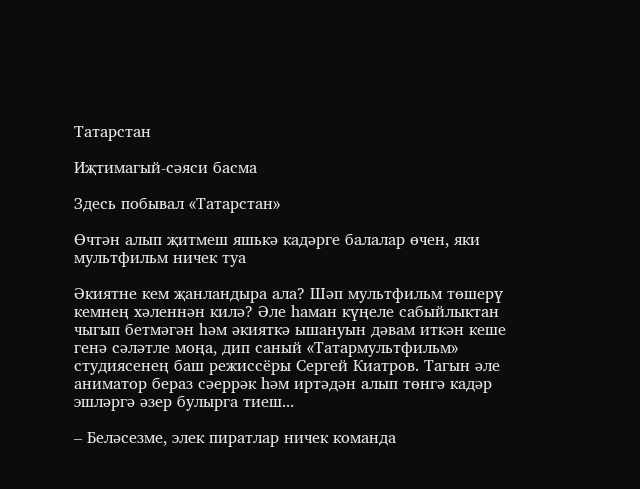Татарстан

Иҗтимагый-сәяси басма

Здесь побывал «Татарстан»

Өчтән алып җитмеш яшькә кадәрге балалар өчен, яки мультфильм ничек туа

Әкиятне кем җанландыра ала? Шәп мультфильм төшерү кемнең хәленнән килә? Әле һаман күңеле сабыйлыктан чыгып бетмәгән һәм әкияткә ышануын дәвам иткән кеше генә сәләтле моңа, дип саный «Татармультфильм» студиясенең баш режиссёры Сергей Киатров. Тагын әле аниматор бераз сәеррәк һәм иртәдән алып төнгә кадәр эшләргә әзер булырга тиеш...

– Беләсезме, элек пиратлар ничек команда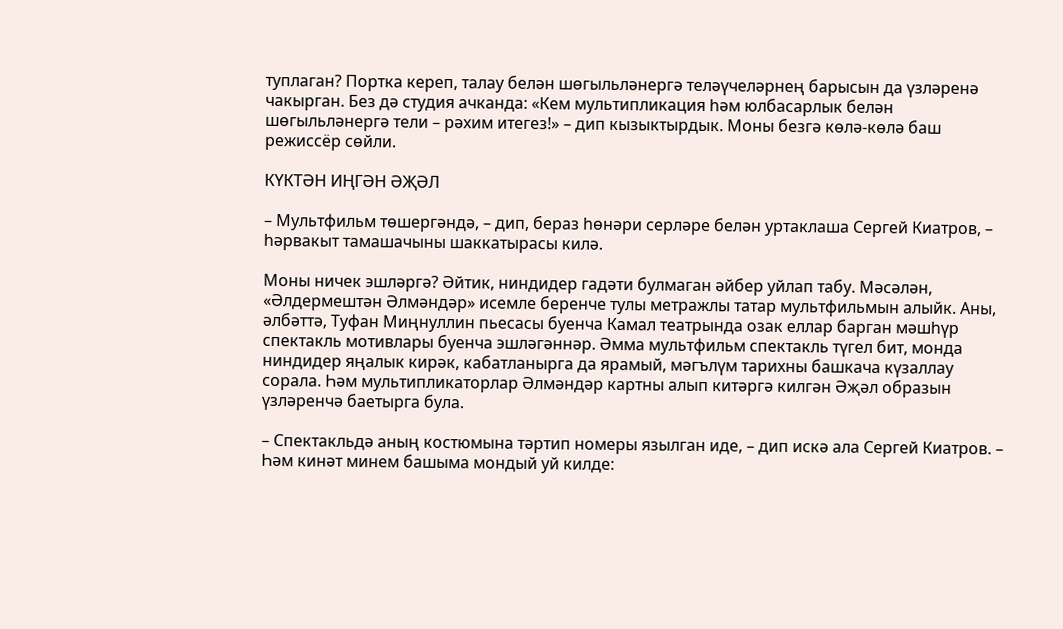туплаган? Портка кереп, талау белән шөгыльләнергә теләүчеләрнең барысын да үзләренә чакырган. Без дә студия ачканда: «Кем мультипликация һәм юлбасарлык белән шөгыльләнергә тели – рәхим итегез!» – дип кызыктырдык. Моны безгә көлә‑көлә баш режиссёр сөйли.

КҮКТӘН ИҢГӘН ӘҖӘЛ

– Мультфильм төшергәндә, – дип, бераз һөнәри серләре белән уртаклаша Сергей Киатров, – һәрвакыт тамашачыны шаккатырасы килә.

Моны ничек эшләргә? Әйтик, ниндидер гадәти булмаган әйбер уйлап табу. Мәсәлән, «Әлдермештән Әлмәндәр» исемле беренче тулы метражлы татар мультфильмын алыйк. Аны, әлбәттә, Туфан Миңнуллин пьесасы буенча Камал театрында озак еллар барган мәшһүр спектакль мотивлары буенча эшләгәннәр. Әмма мультфильм спектакль түгел бит, монда ниндидер яңалык кирәк, кабатланырга да ярамый, мәгълүм тарихны башкача күзаллау сорала. Һәм мультипликаторлар Әлмәндәр картны алып китәргә килгән Әҗәл образын үзләренчә баетырга була.

– Спектакльдә аның костюмына тәртип номеры язылган иде, – дип искә ала Сергей Киатров. – Һәм кинәт минем башыма мондый уй килде: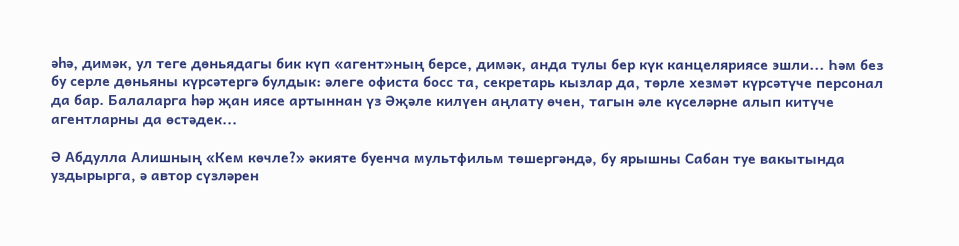әһә, димәк, ул теге дөньядагы бик күп «агент»ның берсе, димәк, анда тулы бер күк канцеляриясе эшли... Һәм без бу серле дөньяны күрсәтергә булдык: әлеге офиста босс та, секретарь кызлар да, төрле хезмәт күрсәтүче персонал да бар. Балаларга һәр җан иясе артыннан үз Әҗәле килүен аңлату өчен, тагын әле күселәрне алып китүче агентларны да өстәдек...

Ә Абдулла Алишның «Кем көчле?» әкияте буенча мультфильм төшергәндә, бу ярышны Сабан туе вакытында уздырырга, ә автор сүзләрен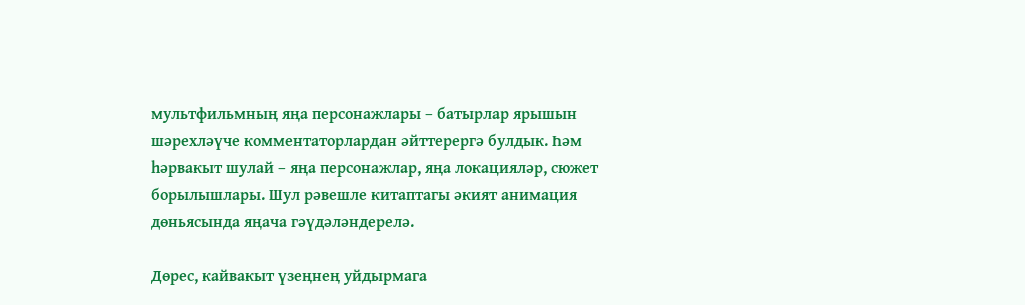мультфильмның яңа персонажлары – батырлар ярышын шәрехләүче комментаторлардан әйттерергә булдык. Һәм һәрвакыт шулай – яңа персонажлар, яңа локацияләр, сюжет борылышлары. Шул рәвешле китаптагы әкият анимация дөньясында яңача гәүдәләндерелә.

Дөрес, кайвакыт үзеңнең уйдырмага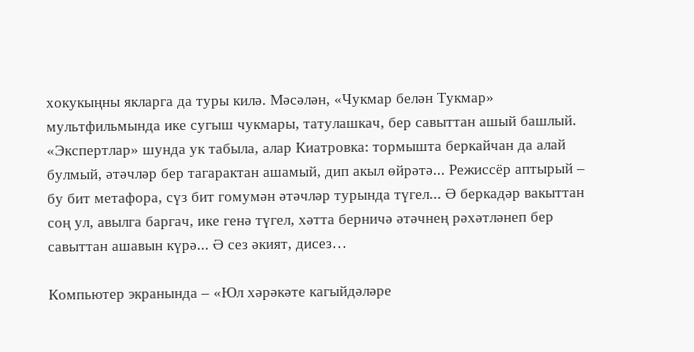хокукыңны якларга да туры килә. Мәсәлән, «Чукмар белән Тукмар» мультфильмында ике сугыш чукмары, татулашкач, бер савыттан ашый башлый. «Экспертлар» шунда ук табыла, алар Киатровка: тормышта беркайчан да алай булмый, әтәчләр бер тагарактан ашамый, дип акыл өйрәтә... Режиссёр аптырый – бу бит метафора, сүз бит гомумән әтәчләр турында түгел... Ә беркадәр вакыттан соң ул, авылга баргач, ике генә түгел, хәтта берничә әтәчнең рәхәтләнеп бер савыттан ашавын күрә... Ә сез әкият, дисез…

Компьютер экранында – «Юл хәрәкәте кагыйдәләре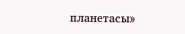планетасы»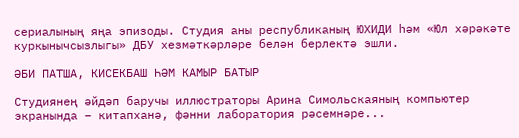сериалының яңа эпизоды. Студия аны республиканың ЮХИДИ һәм «Юл хәрәкәте куркынычсызлыгы» ДБУ хезмәткәрләре белән берлектә эшли.

ӘБИ ПАТША, КИСЕКБАШ ҺӘМ КАМЫР БАТЫР

Студиянең әйдәп баручы иллюстраторы Арина Симольскаяның компьютер экранында – китапханә, фәнни лаборатория рәсемнәре...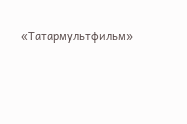«Татармультфильм»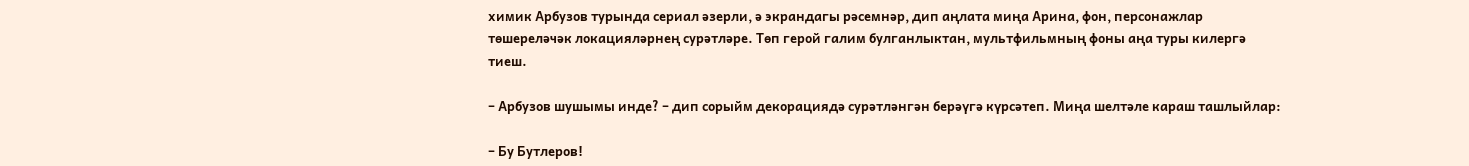химик Арбузов турында сериал әзерли, ә экрандагы рәсемнәр, дип аңлата миңа Арина, фон, персонажлар төшереләчәк локацияләрнең сурәтләре. Төп герой галим булганлыктан, мультфильмның фоны аңа туры килергә тиеш.

– Арбузов шушымы инде? – дип сорыйм декорациядә сурәтләнгән берәүгә күрсәтеп. Миңа шелтәле караш ташлыйлар:

– Бу Бутлеров!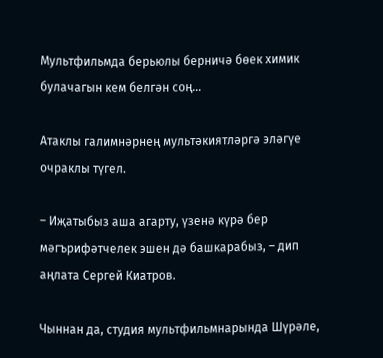Мультфильмда берьюлы берничә бөек химик булачагын кем белгән соң...

Атаклы галимнәрнең мультәкиятләргә эләгүе очраклы түгел.

– Иҗатыбыз аша агарту, үзенә күрә бер мәгърифәтчелек эшен дә башкарабыз, – дип аңлата Сергей Киатров.

Чыннан да, студия мультфильмнарында Шүрәле,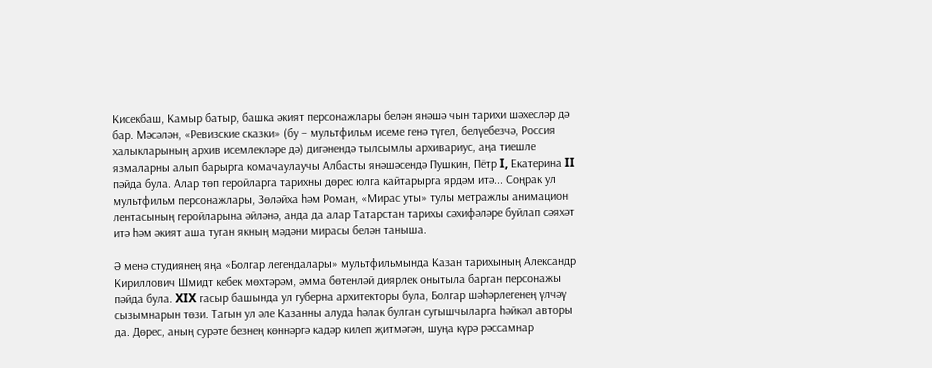Кисекбаш, Камыр батыр, башка әкият персонажлары белән янәшә чын тарихи шәхесләр дә бар. Мәсәлән, «Ревизские сказки» (бу – мультфильм исеме генә түгел, белүебезчә, Россия халыкларының архив исемлекләре дә) дигәнендә тылсымлы архивариус, аңа тиешле язмаларны алып барырга комачаулаучы Албасты янәшәсендә Пушкин, Пётр I, Екатерина II пәйда була. Алар төп геройларга тарихны дөрес юлга кайтарырга ярдәм итә... Соңрак ул мультфильм персонажлары, Зөләйха һәм Роман, «Мирас уты» тулы метражлы анимацион лентасының геройларына әйләнә, анда да алар Татарстан тарихы сәхифәләре буйлап сәяхәт итә һәм әкият аша туган якның мәдәни мирасы белән таныша.

Ә менә студиянең яңа «Болгар легендалары» мультфильмында Казан тарихының Александр Кириллович Шмидт кебек мөхтәрәм, әмма бөтенләй диярлек онытыла барган персонажы пәйда була. XIX гасыр башында ул губерна архитекторы була, Болгар шәһәрлегенең үлчәү сызымнарын төзи. Тагын ул әле Казанны алуда һәлак булган сугышчыларга һәйкәл авторы да. Дөрес, аның сурәте безнең көннәргә кадәр килеп җитмәгән, шуңа күрә рәссамнар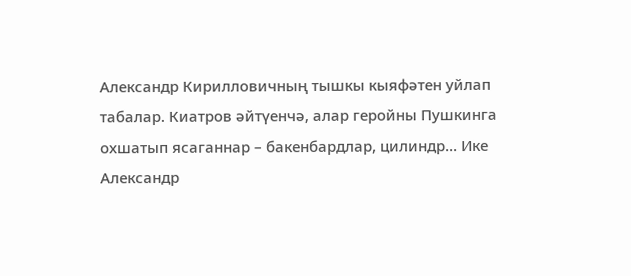Александр Кирилловичның тышкы кыяфәтен уйлап табалар. Киатров әйтүенчә, алар геройны Пушкинга охшатып ясаганнар – бакенбардлар, цилиндр... Ике Александр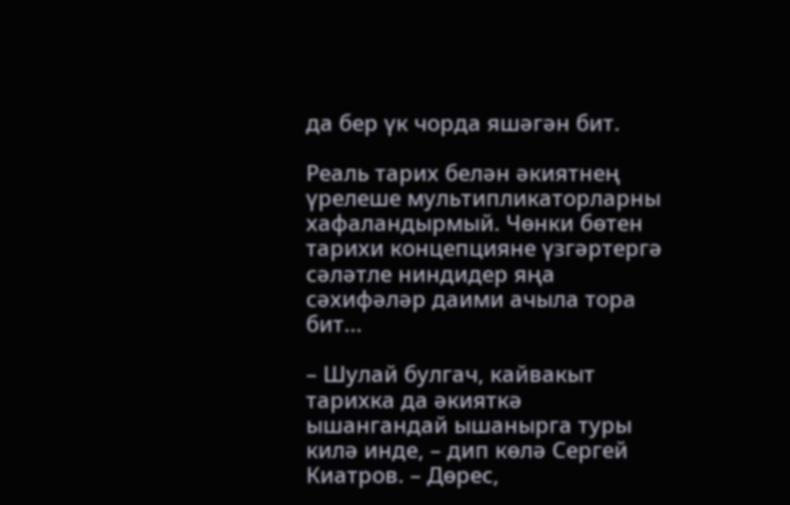да бер үк чорда яшәгән бит.

Реаль тарих белән әкиятнең үрелеше мультипликаторларны хафаландырмый. Чөнки бөтен тарихи концепцияне үзгәртергә сәләтле ниндидер яңа сәхифәләр даими ачыла тора бит...

– Шулай булгач, кайвакыт тарихка да әкияткә ышангандай ышанырга туры килә инде, – дип көлә Сергей Киатров. – Дөрес,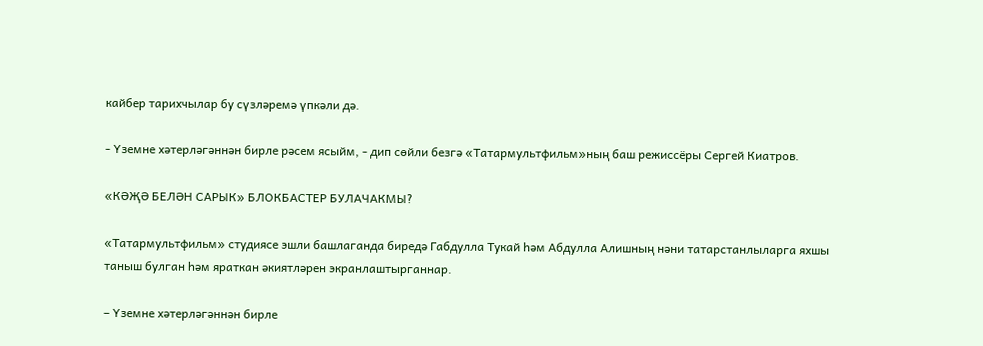кайбер тарихчылар бу сүзләремә үпкәли дә.

- Үземне хәтерләгәннән бирле рәсем ясыйм, - дип сөйли безгә «Татармультфильм»ның баш режиссёры Сергей Киатров.

«КӘҖӘ БЕЛӘН САРЫК» БЛОКБАСТЕР БУЛАЧАКМЫ?

«Татармультфильм» студиясе эшли башлаганда биредә Габдулла Тукай һәм Абдулла Алишның нәни татарстанлыларга яхшы таныш булган һәм яраткан әкиятләрен экранлаштырганнар.

– Үземне хәтерләгәннән бирле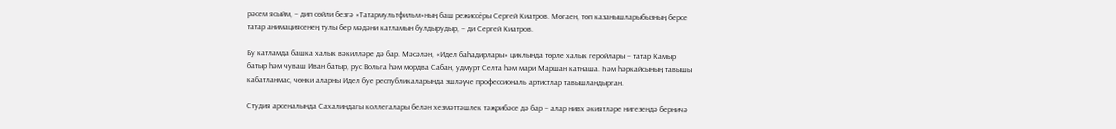рәсем ясыйм, – дип сөйли безгә «Татармультфильм»ның баш режиссёры Сергей Киатров. Мөгаен, төп казанышларыбызның берсе татар анимациясенең тулы бер мәдәни катламын булдырудыр, – ди Сергей Киатров.

Бу катламда башка халык вәкилләре дә бар. Мәсәлән, «Идел баһадирлары» циклында төрле халык геройлары – татар Камыр батыр һәм чуваш Иван батыр, рус Вольга һәм мордва Сабан, удмурт Селта һәм мари Маршан катнаша. Һәм һәркайсының тавышы кабатланмас, чөнки аларны Идел буе республикаларында эшләүче профессиональ артистлар тавышландырган.

Студия арсеналында Сахалиндагы коллегалары белән хезмәттәшлек тәҗрибәсе дә бар – алар нивх әкиятләре нигезендә берничә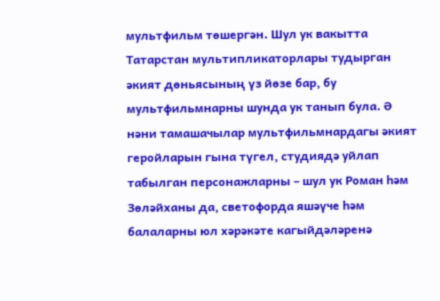мультфильм төшергән. Шул ук вакытта Татарстан мультипликаторлары тудырган әкият дөньясының үз йөзе бар, бу мультфильмнарны шунда ук танып була. Ә нәни тамашачылар мультфильмнардагы әкият геройларын гына түгел, студиядә уйлап табылган персонажларны – шул ук Роман һәм Зөләйханы да, светофорда яшәүче һәм балаларны юл хәрәкәте кагыйдәләренә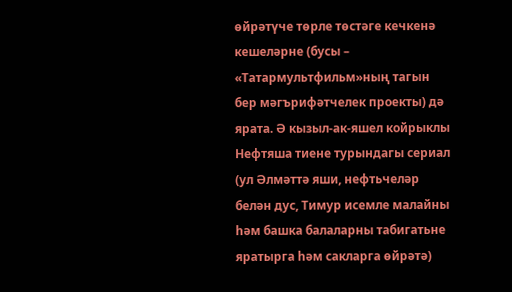өйрәтүче төрле төстәге кечкенә кешеләрне (бусы – «Татармультфильм»ның тагын бер мәгърифәтчелек проекты) дә ярата. Ә кызыл-ак-яшел койрыклы Нефтяша тиене турындагы сериал (ул Әлмәттә яши, нефтьчеләр белән дус, Тимур исемле малайны һәм башка балаларны табигатьне яратырга һәм сакларга өйрәтә)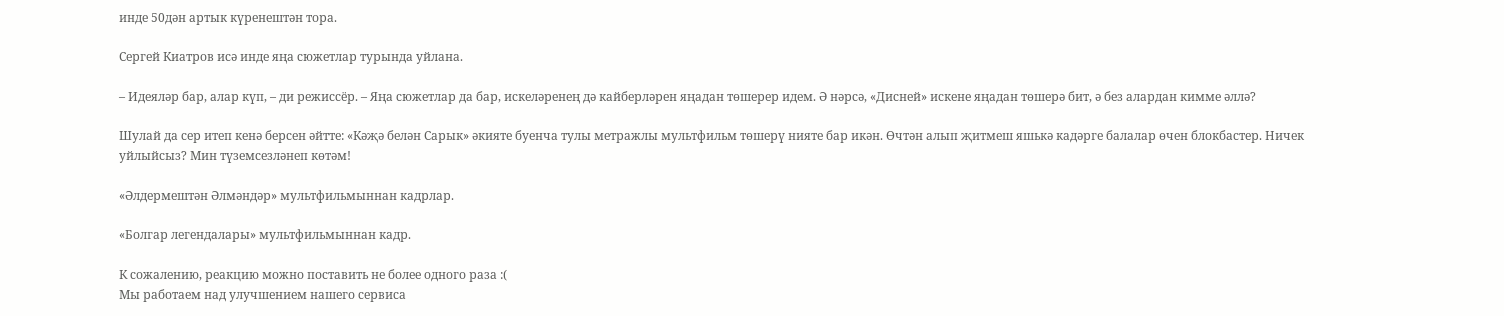инде 50дән артык күренештән тора.

Сергей Киатров исә инде яңа сюжетлар турында уйлана.

– Идеяләр бар, алар күп, – ди режиссёр. – Яңа сюжетлар да бар, искеләренең дә кайберләрен яңадан төшерер идем. Ә нәрсә, «Дисней» искене яңадан төшерә бит, ә без алардан кимме әллә?

Шулай да сер итеп кенә берсен әйтте: «Кәҗә белән Сарык» әкияте буенча тулы метражлы мультфильм төшерү нияте бар икән. Өчтән алып җитмеш яшькә кадәрге балалар өчен блокбастер. Ничек уйлыйсыз? Мин түземсезләнеп көтәм!

«Әлдермештән Әлмәндәр» мультфильмыннан кадрлар.

«Болгар легендалары» мультфильмыннан кадр.

К сожалению, реакцию можно поставить не более одного раза :(
Мы работаем над улучшением нашего сервиса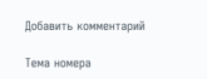Добавить комментарий

Тема номера